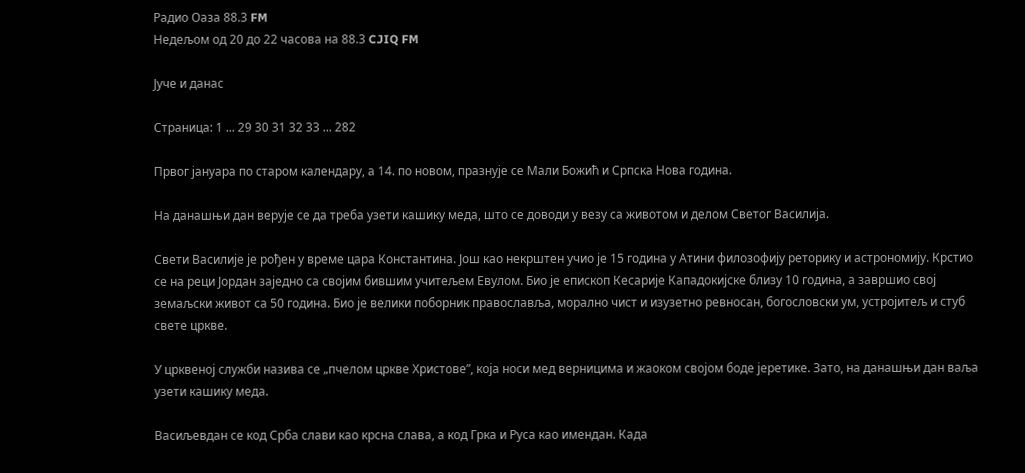Радио Оаза 88.3 FM
Недељом од 20 до 22 часова на 88.3 CJIQ FM

Јуче и данас

Страница: 1 ... 29 30 31 32 33 ... 282

Првог јануара по старом календару, а 14. по новом, празнује се Мали Божић и Српска Нова година.

На данашњи дан верује се да треба узети кашику меда, што се доводи у везу са животом и делом Светог Василија.

Свети Василије је рођен у време цара Константина. Још као некрштен учио је 15 година у Атини филозофију реторику и астрономију. Крстио се на реци Јордан заједно са својим бившим учитељем Евулом. Био је епископ Кесарије Кападокијске близу 10 година, а завршио свој земаљски живот са 50 година. Био је велики поборник православља, морално чист и изузетно ревносан, богословски ум, устројитељ и стуб свете цркве.

У црквеној служби назива се „пчелом цркве Христове”, која носи мед верницима и жаоком својом боде јеретике. Зато, на данашњи дан ваља узети кашику меда.

Васиљевдан се код Срба слави као крсна слава, а код Грка и Руса као имендан. Када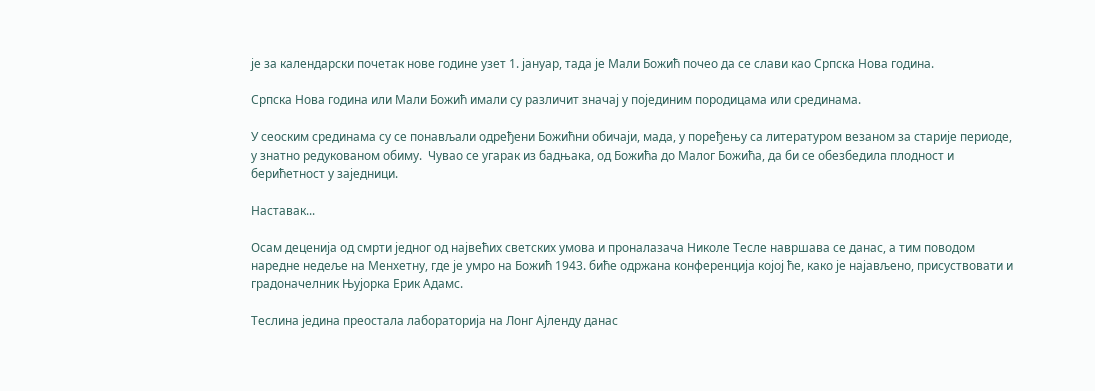је за календарски почетак нове године узет 1. јануар, тада је Мали Божић почео да се слави као Српска Нова година.

Српска Нова година или Мали Божић имали су различит значај у појединим породицама или срединама.

У сеоским срединама су се понављали одређени Божићни обичаји, мада, у поређењу са литературом везаном за старије периоде, у знатно редукованом обиму.  Чувао се угарак из бадњака, од Божића до Малог Божића, да би се обезбедила плодност и берићетност у заједници.

Наставак...

Осам деценија од смрти једног од највећих светских умова и проналазача Николе Тесле навршава се данас, а тим поводом наредне недеље на Менхетну, где је умро на Божић 1943. биће одржана конференција којој ће, како је најављено, присуствовати и градоначелник Њујорка Ерик Адамс.

Теслина једина преостала лабораторија на Лонг Ајленду данас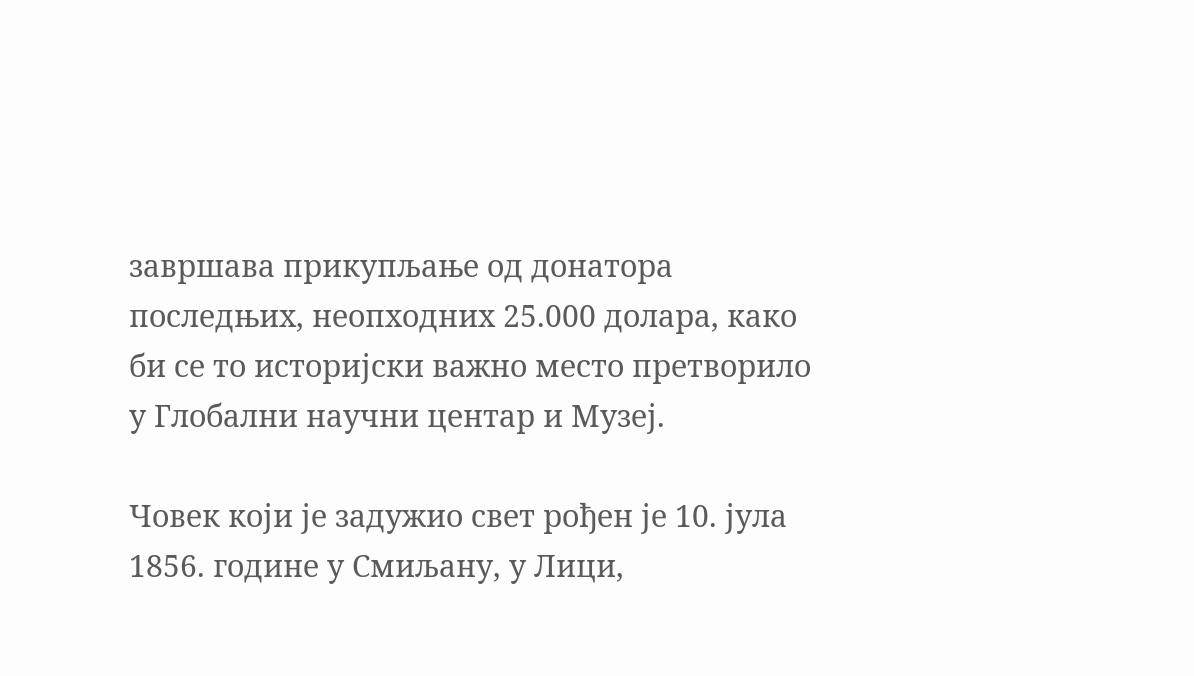завршава прикупљање од донатора последњих, неопходних 25.000 долара, како би се то историјски важно место претворило у Глобални научни центар и Музеј.

Човек који је задужио свет рођен је 10. јула 1856. године у Смиљану, у Лици,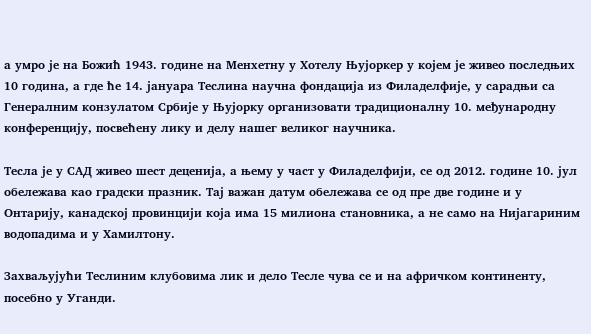а умро је на Божић 1943. године на Менхетну у Хотелу Њујоркер у којем је живео последњих 10 година, а где ће 14. јануара Теслина научна фондација из Филаделфије, у сарадњи са Генералним конзулатом Србије у Њујорку организовати традиционалну 10. међународну конференцију, посвећену лику и делу нашег великог научника.

Тесла је у САД живео шест деценија, а њему у част у Филаделфији, се од 2012. године 10. јул обележава као градски празник. Тај важан датум обележава се од пре две године и у Онтарију, канадској провинцији која има 15 милиона становника, а не само на Нијагариним водопадима и у Хамилтону.

Захваљујући Теслиним клубовима лик и дело Тесле чува се и на афричком континенту, посебно у Уганди.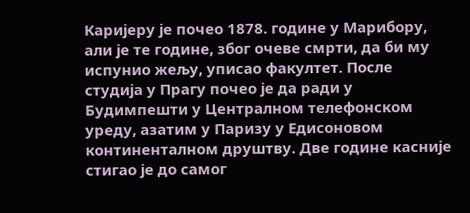Каријеру је почео 1878. године у Марибору, али је те године, због очеве смрти, да би му испунио жељу, уписао факултет. После студија у Прагу почео је да ради у Будимпешти у Централном телефонском уреду, азатим у Паризу у Едисоновом континенталном друштву. Две године касније стигао је до самог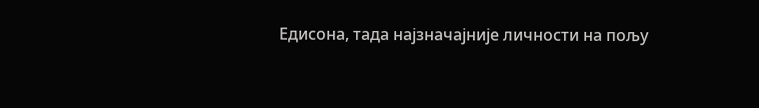Едисона, тада најзначајније личности на пољу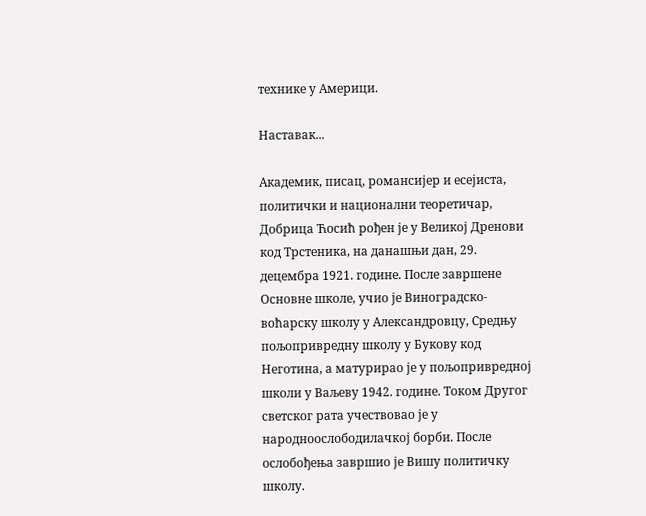технике у Америци.

Наставак...

Академик, писац, романсијер и есејиста, политички и национални теоретичар, Добрица Ћосић рођен је у Великој Дренови код Трстеника, на данашњи дан, 29. децембра 1921. године. После завршене Основне школе, учио је Виноградско-воћарску школу у Александровцу, Средњу пољопривредну школу у Букову код Неготина, а матурирао је у пољопривредној школи у Ваљеву 1942. године. Током Другог светског рата учествовао је у народноослободилачкој борби. После ослобођења завршио је Вишу политичку школу.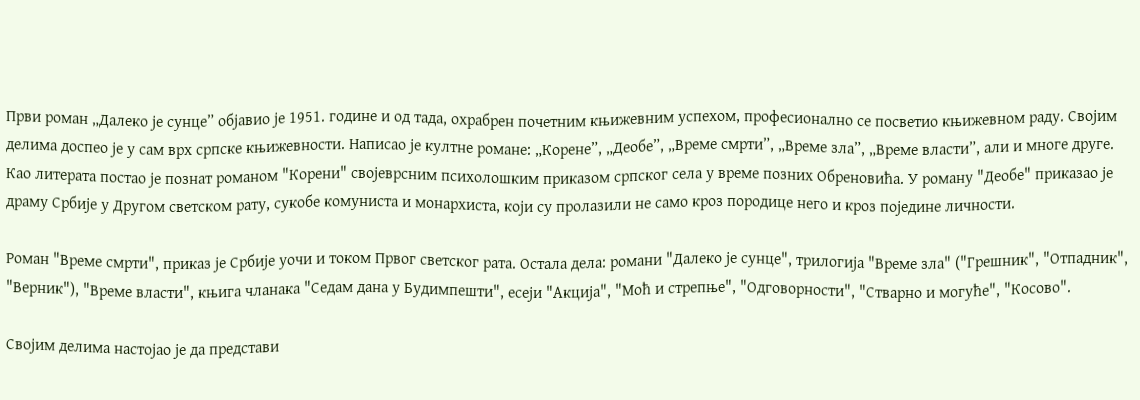Први роман „Далеко је сунце” објавио је 1951. године и од тада, охрабрен почетним књижевним успехом, професионално се посветио књижевном раду. Својим делима доспео је у сам врх српске књижевности. Написао је култне романе: „Корене”, „Деобе”, „Време смрти”, „Време зла”, „Време власти”, али и многе друге. Као литерата постао је познат романом "Корени" својеврсним психолошким приказом српског села у време позних Обреновића. У роману "Деобе" приказао је драму Србије у Другом светском рату, сукобе комуниста и монархиста, који су пролазили не само кроз породице него и кроз поједине личности.

Роман "Време смрти", приказ је Србије уочи и током Првог светског рата. Остала дела: романи "Далеко је сунце", трилогија "Време зла" ("Грешник", "Отпадник", "Верник"), "Време власти", књига чланака "Седам дана у Будимпешти", есеји "Акција", "Моћ и стрепње", "Одговорности", "Стварно и могуће", "Косово".

Својим делима настојао је да представи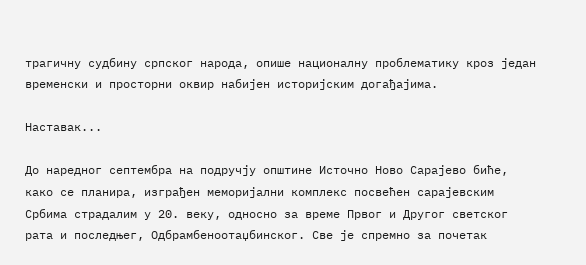трагичну судбину српског народа, опише националну проблематику кроз један временски и просторни оквир набијен историјским догађајима.

Наставак...

До наредног септембра на подручју општине Источно Новo Сарајево биће, како се планира, изграђен меморијални комплекс посвећен сарајевским Србима страдалим у 20. веку, односно за време Првог и Другог светског рата и последњег, Одбрамбеноотаџбинског. Све је спремно за почетак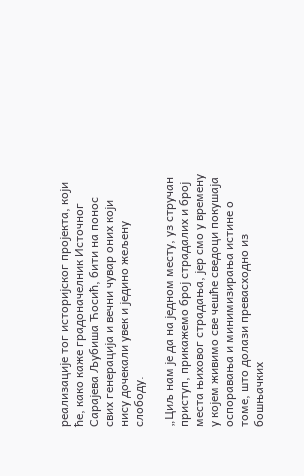реализације тог историјског пројекта, који ће, како каже градоначелник Источног Сарајева Љубиша Ћосић, бити на понос свих генерација и вечни чувар оних који нису дочекали увек и једино жељену слободу.

„Циљ нам је да на једном месту, уз стручан приступ, прикажемо број страдалих и број места њиховог страдања, јер смо у времену у којем живимо све чешће сведоци покушаја оспоравања и минимизирања истине о томе, што долази превасходно из бошњачких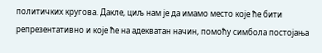политичких кругова. Дакле, циљ нам је да имамо место које ће бити репрезентативно и које ће на адекватан начин, помоћу симбола постојања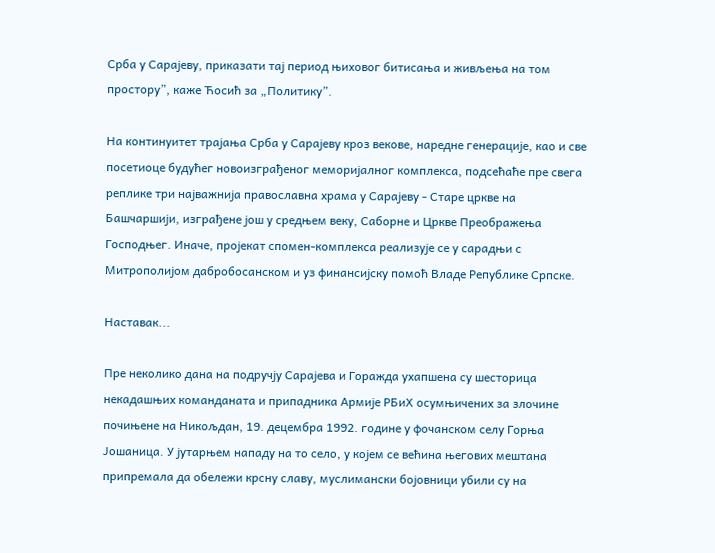Срба у Сарајеву, приказати тај период њиховог битисања и живљења на том простору”, каже Ћосић за „Политику”.

На континуитет трајања Срба у Сарајеву кроз векове, наредне генерације, као и све посетиоце будућег новоизграђеног меморијалног комплекса, подсећаће пре свега реплике три најважнија православна храма у Сарајеву - Старе цркве на Башчаршији, изграђене још у средњем веку, Саборне и Цркве Преображења Господњег. Иначе, пројекат спомен-комплекса реализује се у сарадњи с Митрополијом дабробосанском и уз финансијску помоћ Владе Републике Српске.

Наставак...

Пре неколико дана на подручју Сарајева и Горажда ухапшена су шесторица некадашњих команданата и припадника Армије РБиХ осумњичених за злочине почињене на Никољдан, 19. децембра 1992. године у фочанском селу Горња Јошаница. У јутарњем нападу на то село, у којем се већина његових мештана припремала да обележи крсну славу, муслимански бојовници убили су на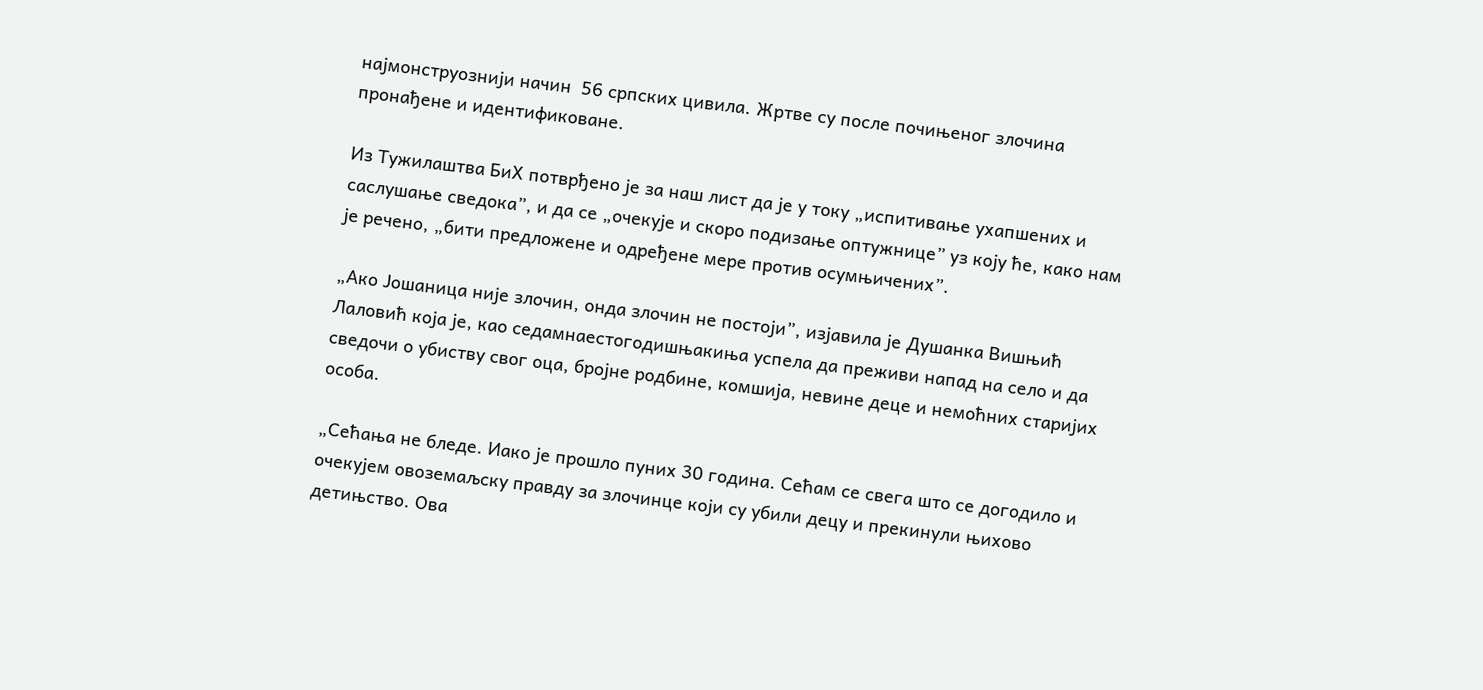најмонструознији начин  56 српских цивила. Жртве су после почињеног злочина  пронађене и идентификоване.

Из Тужилаштва БиХ потврђено је за наш лист да је у току „испитивање ухапшених и саслушање сведока”, и да се „очекује и скоро подизање оптужнице” уз коју ће, како нам је речено, „бити предложене и одређене мере против осумњичених”.

„Ако Јошаница није злочин, онда злочин не постоји”, изјавила је Душанка Вишњић Лаловић која је, као седамнаестогодишњакиња успела да преживи напад на село и да сведочи о убиству свог оца, бројне родбине, комшија, невине деце и немоћних старијих особа.

„Сећања не бледе. Иако је прошло пуних 30 година. Сећам се свега што се догодило и очекујем овоземаљску правду за злочинце који су убили децу и прекинули њихово детињство. Ова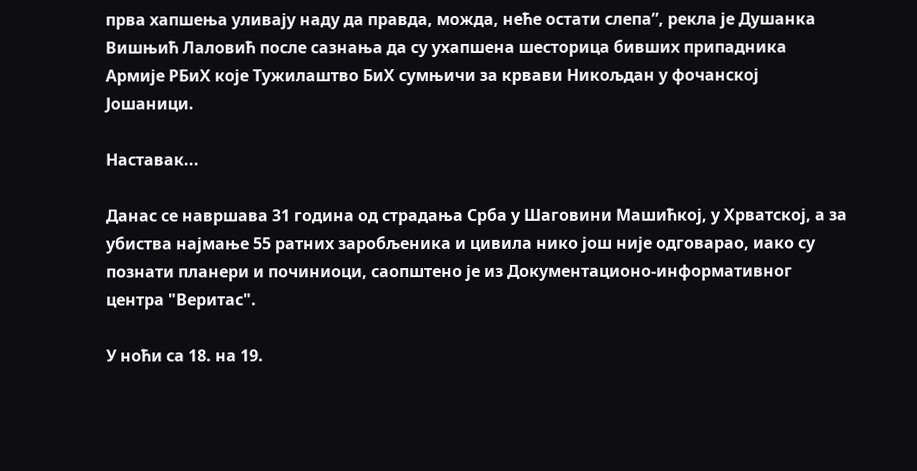прва хапшења уливају наду да правда, можда, неће остати слепа”, рекла је Душанка Вишњић Лаловић после сазнања да су ухапшена шесторица бивших припадника Армије РБиХ које Тужилаштво БиХ сумњичи за крвави Никољдан у фочанској Јошаници.

Наставак...

Данас се навршава 31 година од страдања Срба у Шаговини Машићкој, у Хрватској, а за убиства најмање 55 ратних заробљеника и цивила нико још није одговарао, иако су познати планери и починиоци, саопштено је из Документационо-информативног центра "Веритас".

У ноћи са 18. на 19.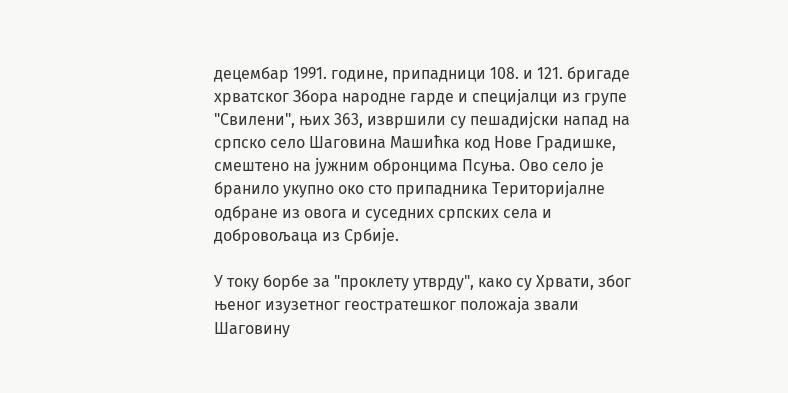децембар 1991. године, припадници 108. и 121. бригаде хрватског Збора народне гарде и специјалци из групе "Свилени", њих 363, извршили су пешадијски напад на српско село Шаговина Машићка код Нове Градишке, смештено на јужним обронцима Псуња. Ово село је бранило укупно око сто припадника Територијалне одбране из овога и суседних српских села и добровољаца из Србије.

У току борбе за "проклету утврду", како су Хрвати, због њеног изузетног геостратешког положаја звали Шаговину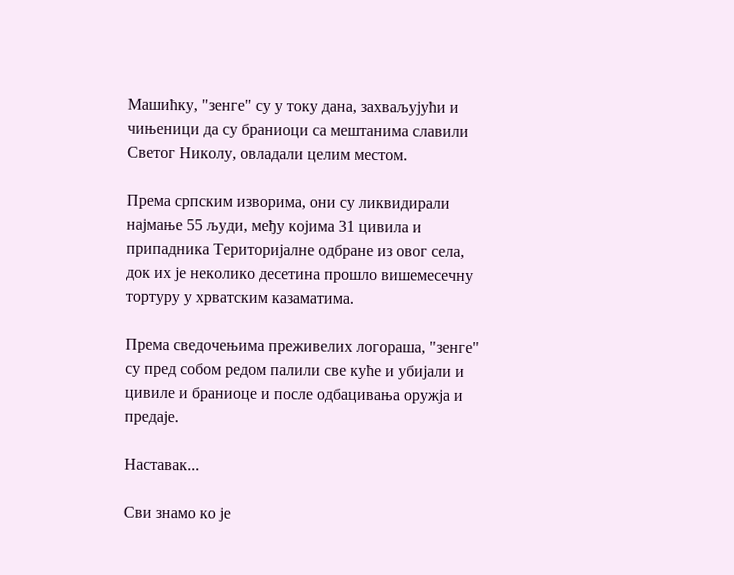Машићку, "зенге" су у току дана, захваљујући и чињеници да су браниоци са мештанима славили Светог Николу, овладали целим местом.

Према српским изворима, они су ликвидирали најмање 55 људи, међу којима 31 цивила и припадника Територијалне одбране из овог села, док их је неколико десетина прошло вишемесечну тортуру у хрватским казаматима.

Према сведочењима преживелих логораша, "зенге" су пред собом редом палили све куће и убијали и цивиле и браниоце и после одбацивања оружја и предаје.

Наставак...

Сви знамо ко је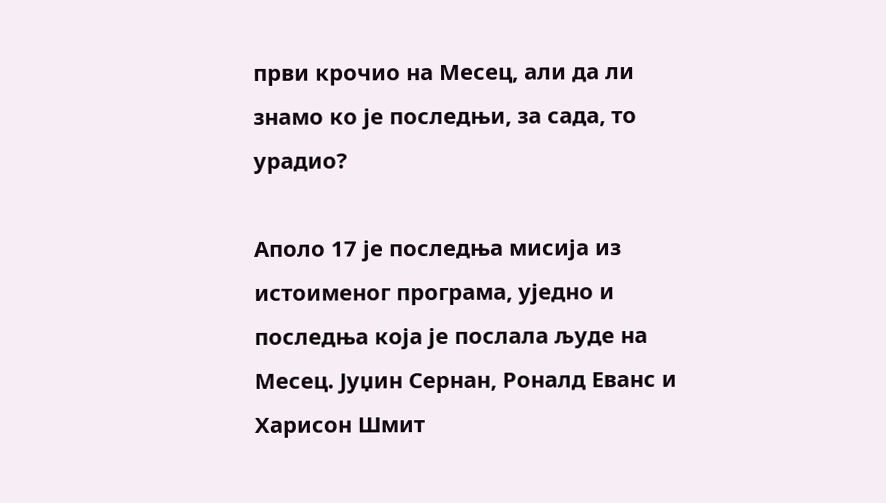први крочио на Месец, али да ли знамо ко је последњи, за сада, то урадио?

Аполо 17 је последња мисија из истоименог програма, уједно и последња која је послала људе на Месец. Јуџин Сернан, Роналд Еванс и Харисон Шмит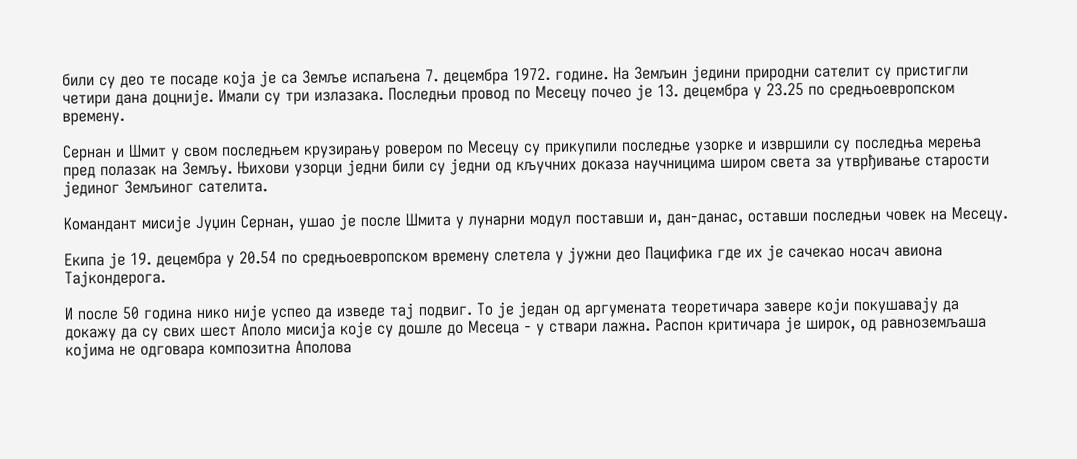били су део те посаде која је са Земље испаљена 7. децембра 1972. године. На Земљин једини природни сателит су пристигли четири дана доцније. Имали су три излазака. Последњи провод по Месецу почео је 13. децембра у 23.25 по средњоевропском времену.

Сернан и Шмит у свом последњем крузирању ровером по Месецу су прикупили последње узорке и извршили су последња мерења пред полазак на Земљу. Њихови узорци једни били су једни од кључних доказа научницима широм света за утврђивање старости јединог Земљиног сателита.

Командант мисије Јуџин Сернан, ушао је после Шмита у лунарни модул поставши и, дан-данас, оставши последњи човек на Месецу.

Екипа је 19. децембра у 20.54 по средњоевропском времену слетела у јужни део Пацифика где их је сачекао носач авиона Тајкондерога.

И после 50 година нико није успео да изведе тај подвиг. То је један од аргумената теоретичара завере који покушавају да докажу да су свих шест Аполо мисија које су дошле до Месеца - у ствари лажна. Распон критичара је широк, од равноземљаша којима не одговара композитна Аполова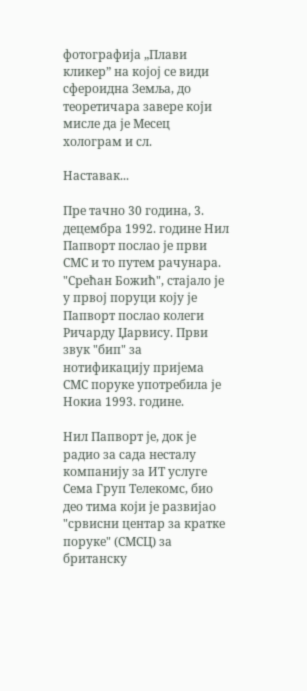фотографија „Плави кликер” на којој се види сфероидна Земља, до теоретичара завере који мисле да је Месец холограм и сл.

Наставак...

Пре тачно 30 година, 3. децембра 1992. године Нил Папворт послао је први СМС и то путем рачунара. "Срећан Божић", стајало је у првој поруци коју је Папворт послао колеги Ричарду Џарвису. Први звук "бип" за нотификацију пријема СМС поруке употребила је Нокиа 1993. године.

Нил Папворт је, док је радио за сада несталу компанију за ИТ услуге Сема Груп Телекомс, био део тима који је развијао "срвисни центар за кратке поруке" (СМСЦ) за британску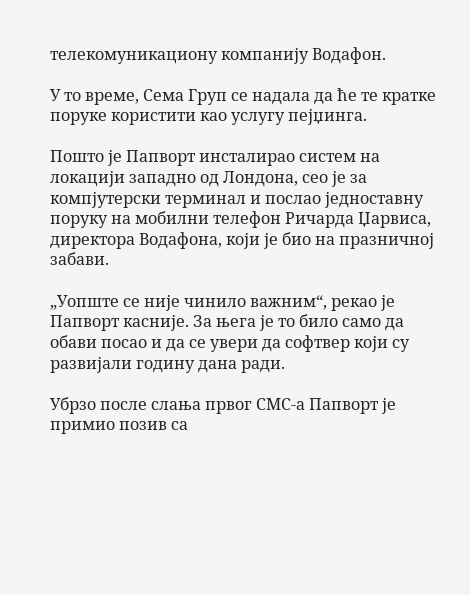телекомуникациону компанију Водафон.

У то време, Сема Груп се надала да ће те кратке поруке користити као услугу пејџинга.

Пошто је Папворт инсталирао систем на локацији западно од Лондона, сео је за компјутерски терминал и послао једноставну поруку на мобилни телефон Ричарда Џарвиса, директора Водафона, који је био на празничној забави.

„Уопште се није чинило важним“, рекао је Папворт касније. За њега је то било само да обави посао и да се увери да софтвер који су развијали годину дана ради.

Убрзо после слања првог СМС-а Папворт је примио позив са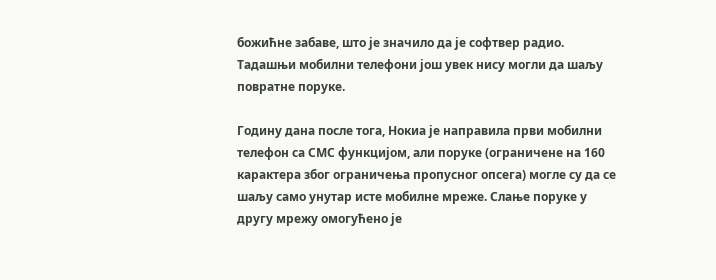божићне забаве, што је значило да је софтвер радио. Тадашњи мобилни телефони још увек нису могли да шаљу повратне поруке.

Годину дана после тога, Нокиа је направила први мобилни телефон са СМС функцијом, али поруке (ограничене на 160 карактера због ограничења пропусног опсега) могле су да се шаљу само унутар исте мобилне мреже. Слање поруке у другу мрежу омогућено је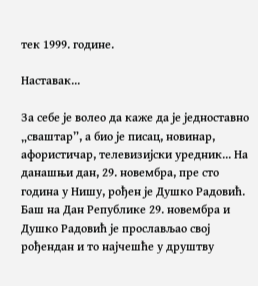тек 1999. године.

Наставак...

За себе је волео да каже да је једноставно „сваштар”, а био је писац, новинар, афористичар, телевизијски уредник... На данашњи дан, 29. новембра, пре сто година у Нишу, рођен је Душко Радовић. Баш на Дан Републике 29. новембра и Душко Радовић је прослављао свој рођендан и то најчешће у друштву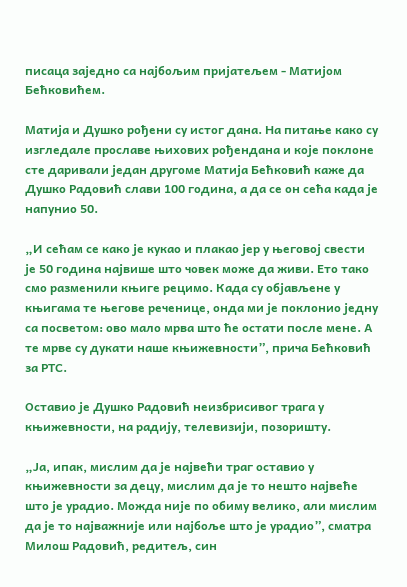писаца заједно са најбољим пријатељем - Матијом Бећковићем.

Матија и Душко рођени су истог дана. На питање како су изгледале прославе њихових рођендана и које поклоне сте даривали један другоме Матија Бећковић каже да Душко Радовић слави 100 година, а да се он сећа када је напунио 50.

„И сећам се како је кукао и плакао јер у његовој свести је 50 година највише што човек може да живи. Ето тако смо разменили књиге рецимо. Када су објављене у књигама те његове реченице, онда ми је поклонио једну са посветом: ово мало мрва што ће остати после мене. А те мрве су дукати наше књижевности”, прича Бећковић за РТС.

Оставио је Душко Радовић неизбрисивог трага у књижевности, на радију, телевизији, позоришту.

„Ја, ипак, мислим да је највећи траг оставио у књижевности за децу, мислим да је то нешто највеће што је урадио. Можда није по обиму велико, али мислим да је то најважније или најбоље што је урадио”, сматра Милош Радовић, редитељ, син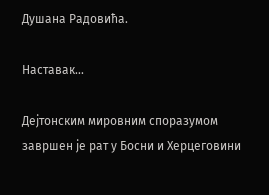Душана Радовића.

Наставак...

Дејтонским мировним споразумом завршен је рат у Босни и Херцеговини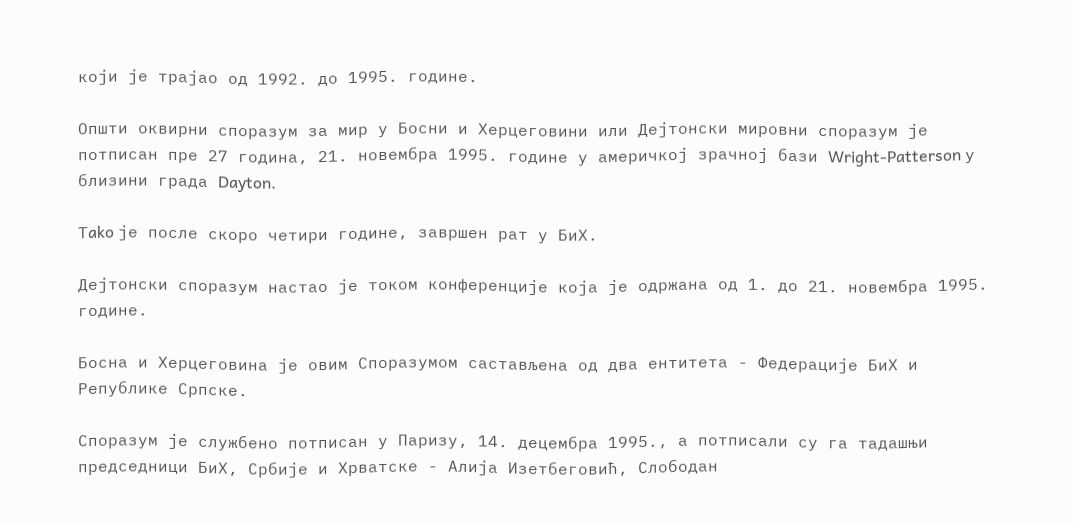који је трајао од 1992. до 1995. године.

Општи оквирни споразум за мир у Босни и Херцеговини или Дејтонски мировни споразум је потписан пре 27 година, 21. новембра 1995. године у америчкој зрачној бази Wright-Patterson у близини града Dayton.

Тako је после скоро четири године, завршен рат у БиХ.

Дејтонски споразум настао је током конференције која је одржана од 1. до 21. новембра 1995. године.

Босна и Херцеговина је овим Споразумом састављена од два ентитета - Федерације БиХ и Републике Српске.

Споразум је службено потписан у Паризу, 14. децембра 1995., а потписали су га тадашњи председници БиХ, Србије и Хрватске - Алија Изетбеговић, Слободан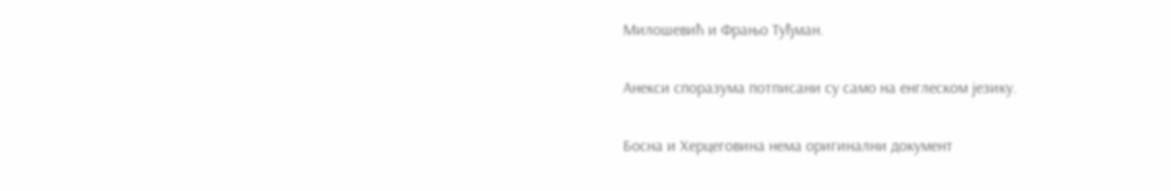Милошевић и Фрањо Туђман.

Анекси споразума потписани су само на енглеском језику.

Босна и Херцеговина нема оригинални документ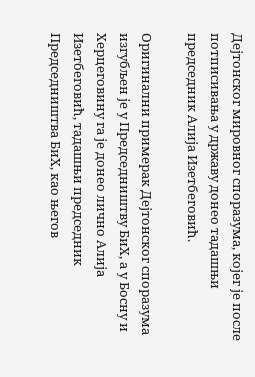Дејтонског мировног споразума, којег је после потписивања у државу донео тадашњи председник Алија Изетбеговић.

Оригинални примерак Дејтонског споразума изгубљен је у Председништву БиХ, а у Босну и Херцеговину га је донео лично Алија Изетбеговић, тадашњи председник Председништва БиХ, као његов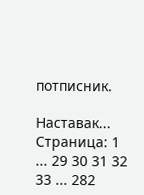потписник.

Наставак...
Страница: 1 ... 29 30 31 32 33 ... 282